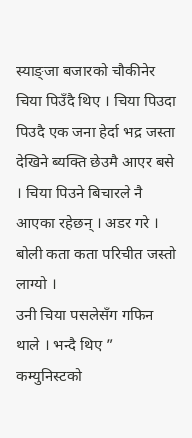स्याङ्जा बजारको चौकीनेर चिया पिउँदै थिए । चिया पिउदा पिउदै एक जना हेर्दा भद्र जस्ता देखिने ब्यक्ति छेउमै आएर बसे । चिया पिउने बिचारले नै आएका रहेछन् । अडर गरे । बोली कता कता परिचीत जस्तो लाग्यो ।
उनी चिया पसलेसँग गफिन थाले । भन्दै थिए ” कम्युनिस्टको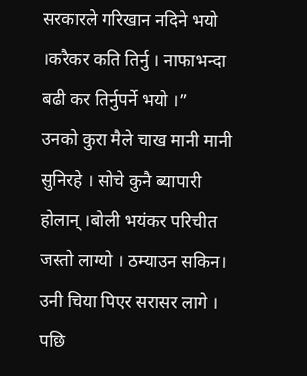सरकारले गरिखान नदिने भयो ।करैकर कति तिर्नु । नाफाभन्दा बढी कर तिर्नुपर्ने भयो ।”
उनको कुरा मैले चाख मानी मानी सुनिरहे । सोचे कुनै ब्यापारी होलान् ।बोली भयंकर परिचीत जस्तो लाग्यो । ठम्याउन सकिन। उनी चिया पिएर सरासर लागे । पछि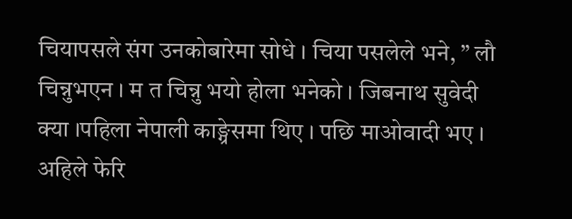चियापसले संग उनकोबारेमा सोधे । चिया पसलेले भने, ” लौ चिन्नुभएन । म त चिन्नु भयो होला भनेको । जिबनाथ सुवेदी क्या ।पहिला नेपाली काङ्ग्रेसमा थिए । पछि माओवादी भए । अहिले फेरि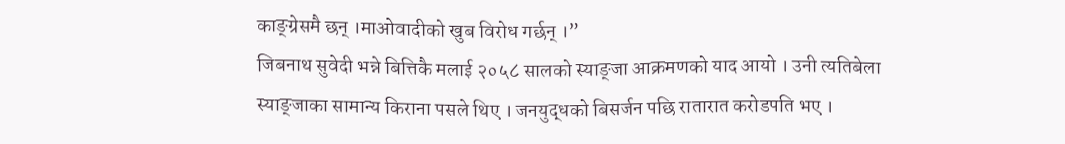काङ्ग्रेसमै छन् ।माओवादीको खुब विरोध गर्छन् ।”
जिबनाथ सुवेदी भन्ने बित्तिकै मलाई २०५८ सालको स्याङ्जा आक्रमणको याद आयो । उनी त्यतिबेला स्याङ्जाका सामान्य किराना पसले थिए । जनयुद्धको बिसर्जन पछि रातारात करोडपति भए ।